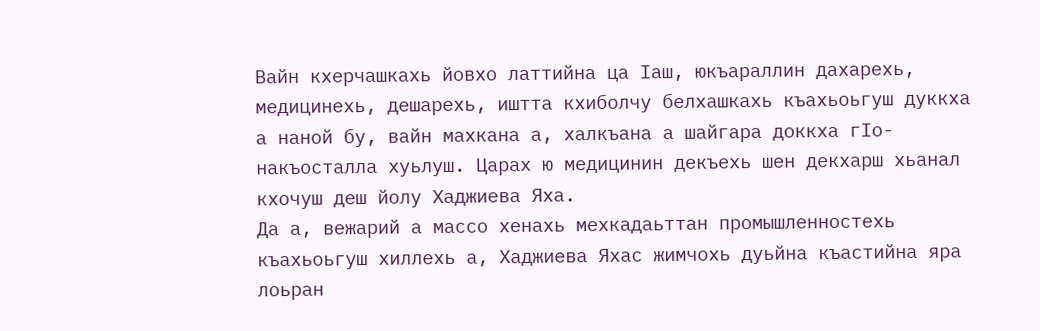Вайн кхерчашкахь йовхо латтийна ца Iаш, юкъараллин дахарехь, медицинехь, дешарехь, иштта кхиболчу белхашкахь къахьоьгуш дуккха а наной бу, вайн махкана а, халкъана а шайгара доккха гIо-накъосталла хуьлуш. Царах ю медицинин декъехь шен декхарш хьанал кхочуш деш йолу Хаджиева Яха.
Да а, вежарий а массо хенахь мехкадаьттан промышленностехь къахьоьгуш хиллехь а, Хаджиева Яхас жимчохь дуьйна къастийна яра лоьран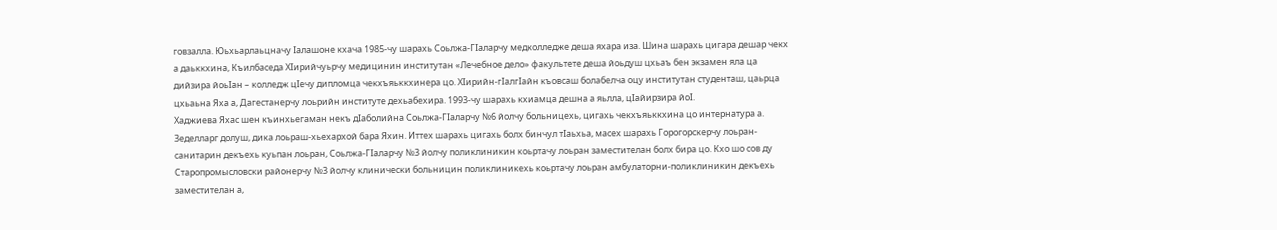говзалла. Юьхьарлаьцначу Iалашоне кхача 1985-чу шарахь Соьлжа-ГIаларчу медколледже деша яхара иза. Шина шарахь цигара дешар чекх а даьккхина, Къилбаседа ХIирийчуьрчу медицинин институтан «Лечебное дело» факультете деша йоьдуш цхьаъ бен экзамен яла ца дийзира йоьIан – колледж цIечу дипломца чекхъяьккхинера цо. ХIирийн-гIалгIайн къовсаш болабелча оцу институтан студенташ, цаьрца цхьаьна Яха а, Дагестанерчу лоьрийн институте дехьабехира. 1993-чу шарахь кхиамца дешна а яьлла, цIайирзира йоI.
Хаджиева Яхас шен къинхьегаман некъ дIаболийна Соьлжа-ГIаларчу №6 йолчу больницехь, цигахь чекхъяьккхина цо интернатура а. Зеделларг долуш, дика лоьраш-хьехархой бара Яхин. Иттех шарахь цигахь болх бинчул тIаьхьа, масех шарахь Горогорскерчу лоьран-санитарин декъехь куьпан лоьран, Соьлжа-ГIаларчу №3 йолчу поликлиникин коьртачу лоьран заместителан болх бира цо. Кхо шо сов ду Старопромысловски районерчу №3 йолчу клинически больницин поликлиникехь коьртачу лоьран амбулаторни-поликлиникин декъехь заместителан а,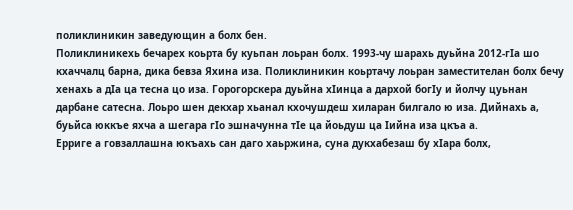поликлиникин заведующин а болх бен.
Поликлиникехь бечарех коьрта бу куьпан лоьран болх. 1993-чу шарахь дуьйна 2012-гIа шо кхаччалц барна, дика бевза Яхина иза. Поликлиникин коьртачу лоьран заместителан болх бечу хенахь а дIа ца тесна цо иза. Горогорскера дуьйна хIинца а дархой богIу и йолчу цуьнан дарбане сатесна. Лоьро шен декхар хьанал кхочушдеш хиларан билгало ю иза. Дийнахь а, буьйса юккъе яхча а шегара гIо эшначунна тIе ца йоьдуш ца Iийна иза цкъа а.
Ерриге а говзаллашна юкъахь сан даго хаьржина, суна дукхабезаш бу хIара болх,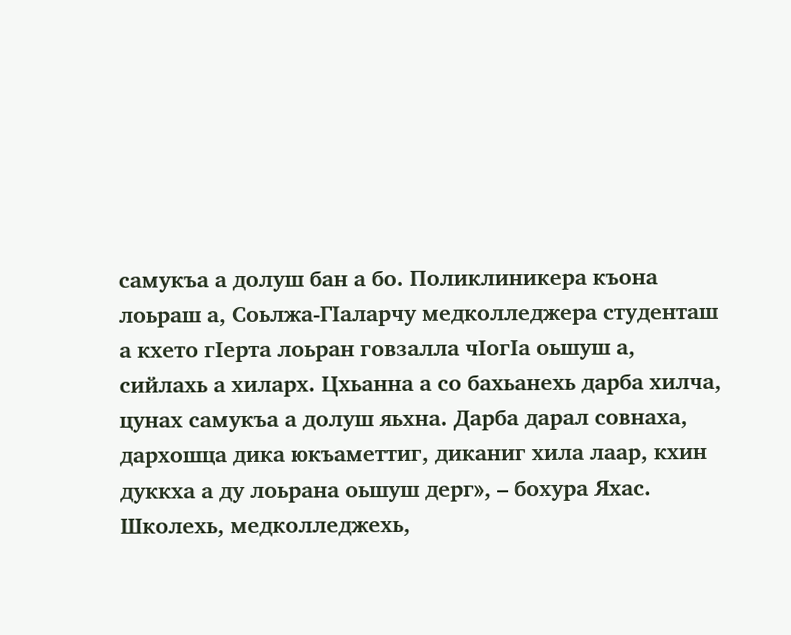самукъа а долуш бан а бо. Поликлиникера къона лоьраш а, Соьлжа-ГIаларчу медколледжера студенташ а кхето гIерта лоьран говзалла чIогIа оьшуш а, сийлахь а хиларх. Цхьанна а со бахьанехь дарба хилча, цунах самукъа а долуш яьхна. Дарба дарал совнаха, дархошца дика юкъаметтиг, диканиг хила лаар, кхин дуккха а ду лоьрана оьшуш дерг», – бохура Яхас.
Школехь, медколледжехь,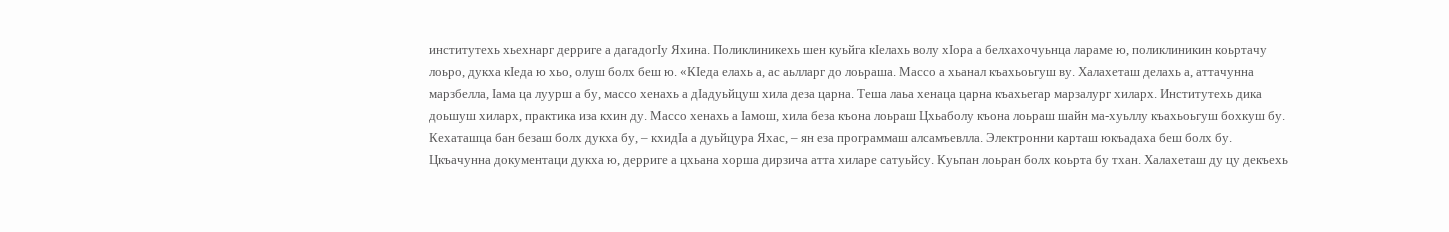институтехь хьехнарг дерриге а дагадогIу Яхина. Поликлиникехь шен куьйга кIелахь волу хIора а белхахочуьнца лараме ю, поликлиникин коьртачу лоьро, дукха кIеда ю хьо, олуш болх беш ю. «КIеда елахь а, ас аьлларг до лоьраша. Массо а хьанал къахьоьгуш ву. Халахеташ делахь а, аттачунна марзбелла, Iама ца луурш а бу, массо хенахь а дIадуьйцуш хила деза царна. Теша лаьа хенаца царна къахьегар марзалург хиларх. Институтехь дика доьшуш хиларх, практика иза кхин ду. Массо хенахь а Iамош, хила беза къона лоьраш Цхьаболу къона лоьраш шайн ма-хуьллу къахьоьгуш бохкуш бу.
Кехаташца бан безаш болх дукха бу, – кхидIа а дуьйцура Яхас, – ян еза программаш алсамъевлла. Электронни карташ юкъадаха беш болх бу. Цкъачунна документаци дукха ю, дерриге а цхьана хорша дирзича атта хиларе сатуьйсу. Куьпан лоьран болх коьрта бу тхан. Халахеташ ду цу декъехь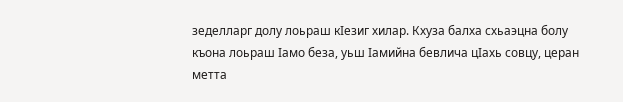зеделларг долу лоьраш кIезиг хилар. Кхуза балха схьаэцна болу къона лоьраш Iамо беза, уьш Iамийна бевлича цIахь совцу, церан метта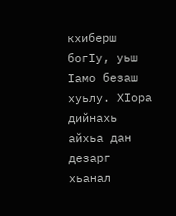кхиберш богIу, уьш Iамо безаш хуьлу. ХIора дийнахь айхьа дан дезарг хьанал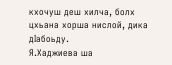кхочуш деш хилча, болх цхьана хорша нислой, дика дIабоьду.
Я.Хаджиева ша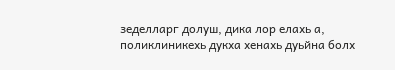зеделларг долуш, дика лор елахь а, поликлиникехь дукха хенахь дуьйна болх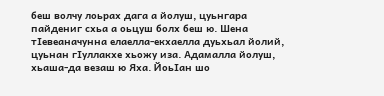беш волчу лоьрах дага а йолуш, цуьнгара пайдениг схьа а оьцуш болх беш ю. Шена тIевеаначунна елаелла-екхаелла дуьхьал йолий, цуьнан гIуллакхе хьожу иза. Адамалла йолуш, хьаша-да везаш ю Яха. ЙоьIан шо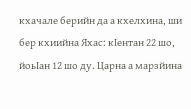кхачале берийн да а кхелхина, ши бер кхиийна Яхас: кIентан 22 шо, йоьIан 12 шо ду. Царна а марзйина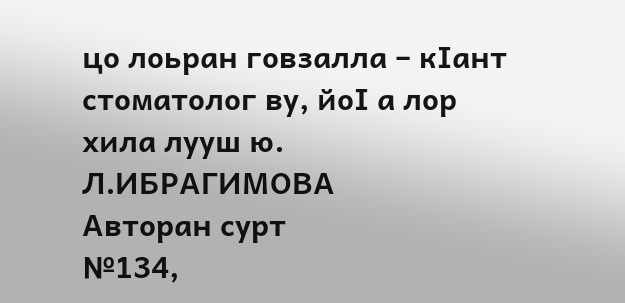цо лоьран говзалла – кIант стоматолог ву, йоI а лор хила лууш ю.
Л.ИБРАГИМОВА
Авторан сурт
№134,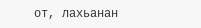от, лахьанан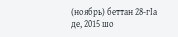(ноябрь) беттан 28-гIа де, 2015 шо